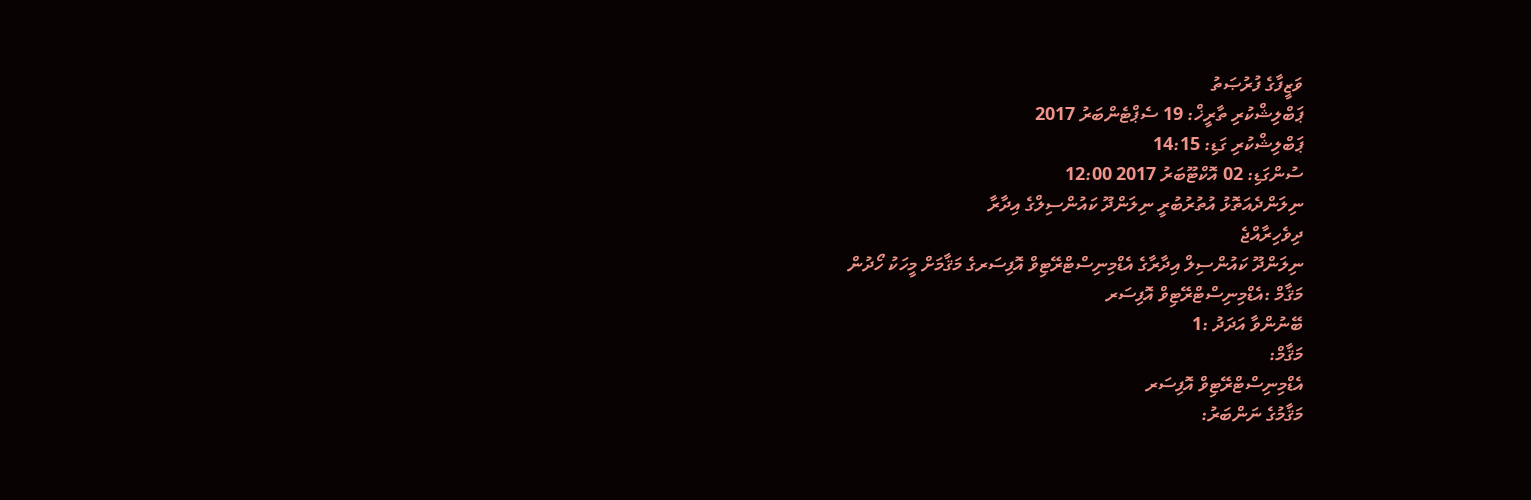ވަޒީފާގެ ފުރުޞަތު
ޕަބްލިޝްކުރި ތާރީޚް: 19 ސެޕްޓެންބަރު 2017
ޕަބްލިޝްކުރި ގަޑި: 14:15
ސުންގަޑި: 02 އޮކްޓޫބަރު 2017 12:00
ނިލަންދެއަތޮޅު އުތުރުބުރީ ނިލަންދޫ ކައުންސިލްގެ އިދާރާ
ދިވެހިރާއްޖެ
ނިލަންދޫ ކައުންސިލް އިދާރާގެ އެޑްމިނިސްޓްރޭޓިވް އޮފިސަރގެ މަޤާމަށް މީހަކު ހޯދުން
މަޤާމް :އެޑްމިނިސްޓްރޭޓިވް އޮފިސަރ
ބޭނުންވާ އަދަދު :1
މަޤާމް:
އެޑްމިނިސްޓްރޭޓިވް އޮފިސަރ
މަޤާމުގެ ނަންބަރު: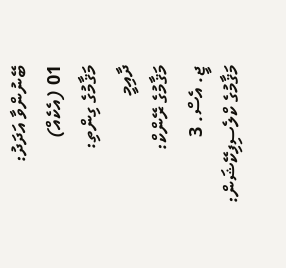ބޭނުންވާ އަދަދު:
01 (އެކެއް)
މަޤާމުގެ ގިންތި:
ދާއިމީ
މަޤާމުގެ ރޭންކް:
ޖީ. އެސް. 3
މަޤާމުގެ ކްލެސިފިކޭޝަން: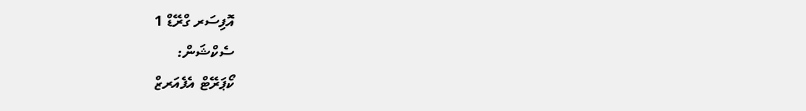އޮފިސަރ ގްރޭޑް 1
ސެކްޝަން:
ކޯޕަރޭޓް އެފެއަރޒް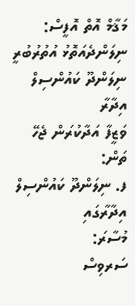މަޤާމް އޮތް އޮފީސް:
ނިލަންދެއަތޮޅު އުތުރުބުރީ ނިލަންދޫ ކައުންސިލް އިދާރާ
ވަޒީފާ އަދާކުރަން ޖެހޭ ތަން:
ފ. ނިލަންދޫ ކައުންސިލް އިދާރާގައި
މުސާރަ:
ސަރވިސް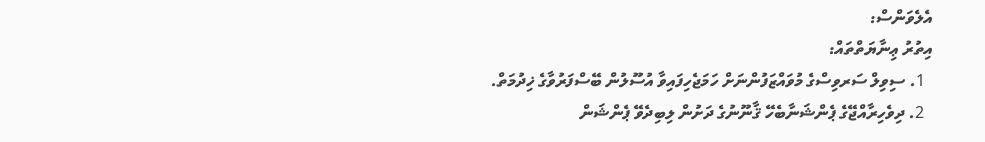އެލެވަންސް:
އިތުރު ޢިނާޔަތްތައް:
  1. ސިވިލް ސަރވިސްގެ މުވައްޒަފުންނަށް ހަމަޖެހިފައިވާ އުސޫލުން ބޭސްފަރުވާގެ ޚިދުމަތް.
  2. ދިވެހިރާއްޖޭގެ ޕެންޝަނާބެހޭ ޤާނޫނުގެ ދަށުން ލިބިދެވޭ ޕެންޝަން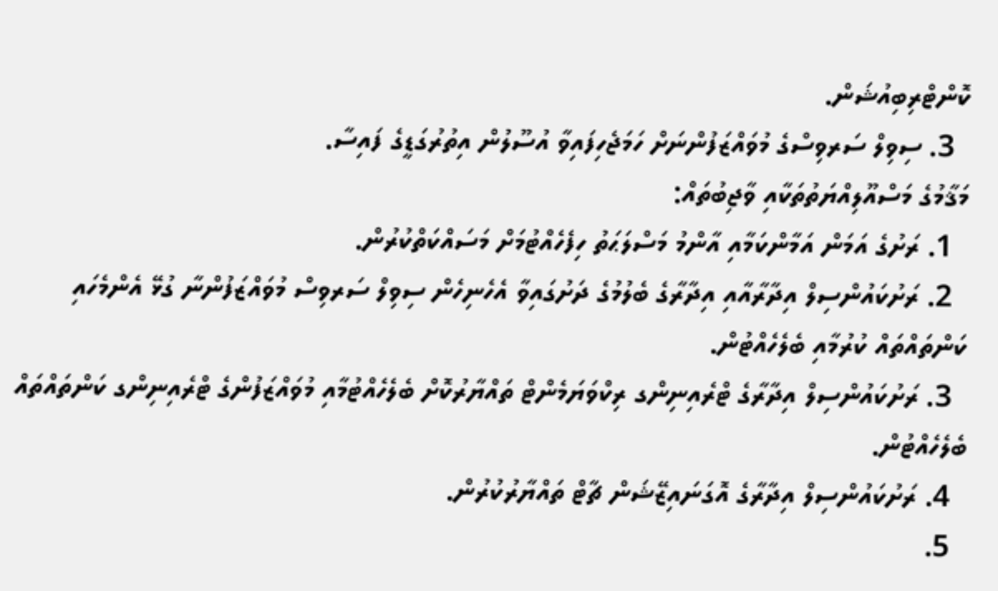ކޮންޓްރިބިއުޝަން.
  3. ސިވިލް ސަރވިސްގެ މުވައްޒަފުންނަށް ހަމަޖެހިފައިވާ އުސޫލުން އިތުރުގަޑީގެ ފައިސާ.
މަޤާމުގެ މަސްއޫލިއްޔަތުތަކާއި ވާޖިބުތައް:
  1. ރަށުގެ އަމަން އަމާންކަމާއި އާންމު މަސްލަޙަތު ހިފެހެއްޓުމަށް މަސައްކަތްކުރުން.
  2. ރަށުކައުންސިލް އިދާރާއާއި އިދާރާގެ ބެލުމުގެ ދަށުގައިވާ އެހެނިހެން ސިވިލް ސަރވިސް މުވައްޒަފުންނާ ގުޅޭ އެންމެހައި ކަންތައްތައް ކުރުމާއި ބެލެހެއްޓުން.
  3. ރަށުކައުންސިލް އިދާރާގެ ޓްރެއިނިންގ ރިކްވަޔަމެންޓް ތައްޔާރުކޮށް ބެލެހެއްޓުމާއި މުވައްޒަފުންގެ ޓްރެއިނިންގ ކަންތައްތައް ބެލެހެއްޓުން.
  4. ރަށުކައުންސިލް އިދާރާގެ އޮގަނައިޒޭޝަން ޗާޓް ތައްޔާރުކުރުން.
  5.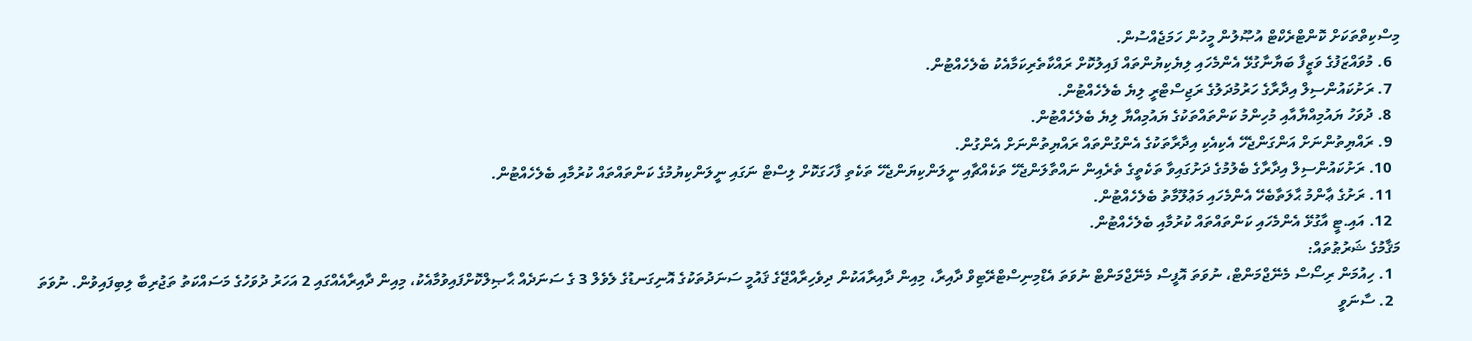މިސްކިތްތަކަށް ކޮންޓްރެކްޓް އުޞޫލުން މީހުން ހަމަޖެއްސުން.
  6. މުވައްޒަފުގެ ވަޒީފާ ބަޔާނާގުޅޭ އެންމެހައި ލިޔެކިޔުންތައް ފައިލުކޮށް ރައްކާތެރިކަމާއެކު ބެލެހެއްޓުން.
  7. ރަށުކައުންސިލް އިދާރާގެ ހަރުމުދަލުގެ ރަޖިސްޓްރީ ލިޔެ ބެލެހެއްޓުން.
  8. ދުވަހު ޔައުމިއްޔާއާއި މުހިންމު ކަންތައްތަކުގެ ޔައުމިއްޔާ ލިޔެ ބެލެހެއްޓުން.
  9. ރައްޔިތުންނަށް އަންގަންޖެހޭ އެކިއެކި އިދާރާތަކުގެ އެންގުންތައް ރައްޔިތުންނަށް އެންގުން.
  10. ރަށުކައުންސިލް އިދާރާގެ ބެލުމުގެ ދަށުގައިވާ ތަކެތީގެ ތެރެއިން ނައްތާލަންޖެހޭ ތަކެއްޗާއި ނީލަންކިޔަންޖެހޭ ތަކެތި ފާހަގަކޮށް ލިސްޓް ނަގައި ނީލަންކިޔުމުގެ ކަންތައްތައް ކުރުމާއި ބެލެހެއްޓުން.
  11. ރަށުގެ ޢާންމު ޙާލަތާބެހޭ އެންމެހައި މަޢުލޫމާތު ބެލެހެއްޓުން.
  12. އައި.ޓީ އާގުޅޭ އެންމެހައި ކަންތައްތައް ކުރުމާއި ބެލެހެއްޓުން.
މަޤާމުގެ ޝަރުޠުތައް:
  1. ހިއުމަން ރިސޯސް މެނޭޖްމަންޓް، ނުވަތަ އޮފީސް މެނޭޖްމަންޓް ނުވަތަ އެޑްމިނިސްޓްރޭޓިވް ދާއިރާ، މިއިން ދާއިރާއަކުން ދިވެހިރާއްޖޭގެ ޤައުމީ ސަނަދުތަކުގެ އޮނިގަނޑުގެ ލެވެލް 3 ގެ ސަނަދެއް ޙާޞިލްކޮށްފައިވުމާއެކު، މިއިން ދާއިރާއެއްގައި 2 އަހަރު ދުވަހުގެ މަސައްކަތު ތަޖުރިބާ ލިބިފައިވުން. ނުވަތަ
  2. ސާނަވީ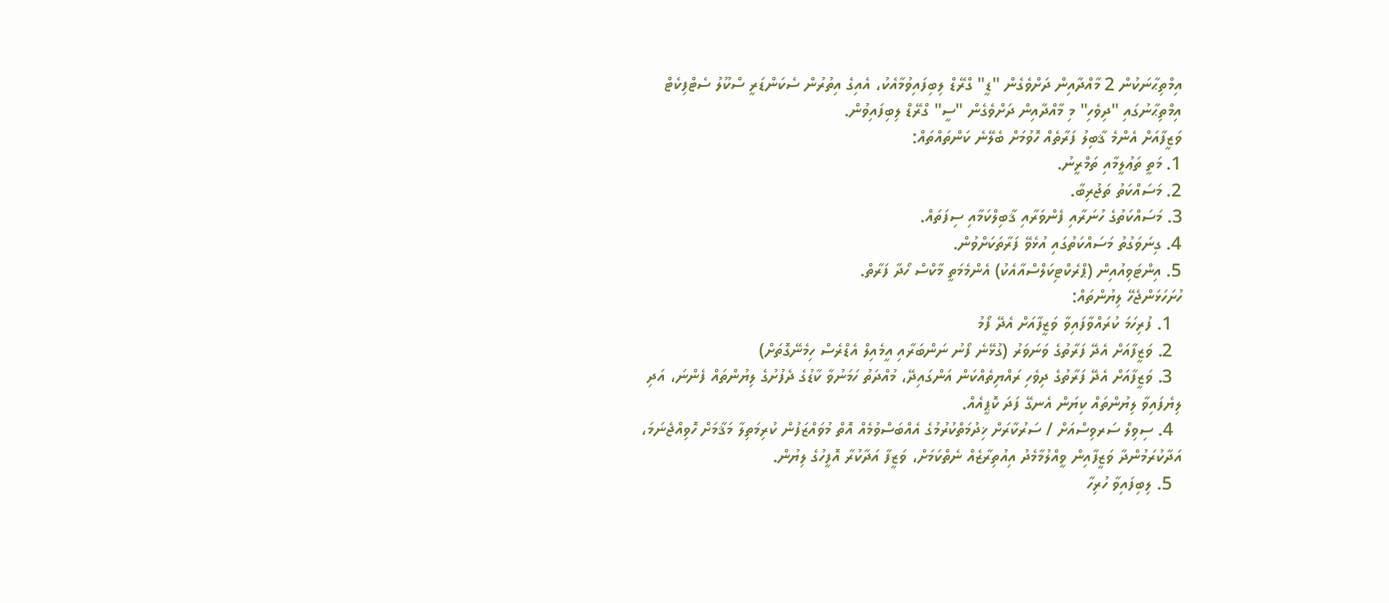އިމްތިޙާނަކުން 2 މާއްދާއިން ދަށްވެގެން "ޑީ" ގްރޭޑް ލިބިފައިވުމާއެކު، އެއިގެ އިތުރުން ސެކަންޑަރީ ސްކޫލު ސެޓްފިކެޓް އިމްތިޙާނުގައި "ދިވެހި" މި މާއްދާއިން ދަށްވެގެން "ސީ" ގްރޭޑް ލިބިފައިވުން.
ވަޒީފާއަށް އެންމެ ޤާބިލު ފަރާތެއް ހޮވުމަށް ބެލޭނެ ކަންތައްތައް:
1. މަތީ ތަޢުލީމާއި ތަމްރީނު.
2. މަސައްކަތު ތަޖުރިބާ.
3. މަސައްކަތުގެ ހުނަރާއި ފެންވަރާއި ޤާބިލްކަމާއި ސިފަތައް.
4. ގިނަވަގުތު މަސައްކަތުގައި އުޅެވޭ ފަރާތަކަށްވުން.
5. އިންޓަވިއުއިން (ޕްރެކްޓިކަލްސްއާއެކު) އެންމެމަތީ މާކްސް ހޯދާ ފަރާތް.
ހުށަހަޅަންޖެހޭ ލިޔުންތައް:
  1. ފުރިހަމަ ކުރައްވާފައިވާ ވަޒީފާއަށް އެދޭ ފޯމު
  2. ވަޒީފާއަށް އެދޭ ފަރާތުގެ ވަނަވަރު (ގުޅޭނެ ފޯނު ނަންބަރާއި އީމެއިލް އެޑްރެސް ހިމެނޭގޮތަށް)
  3. ވަޒީފާއަށް އެދޭ ފަރާތުގެ ދިވެހި ރައްޔިތެއްކަން އަންގައިދޭ، މުއްދަތު ހަމަނުވާ ކާޑުގެ ދެފުށުގެ ލިޔުންތައް ފެންނަ، އަދި ލިޔެފައިވާ ލިޔުންތައް ކިޔަން އެނގޭ ފަދަ ކޮޕީއެއް.
  4. ސިވިލް ސަރވިސްއަށް / ސަރުކާރަށް ޚިދުމަތްކުރުމުގެ އެއްބަސްވުމެއް އޮތް މުވައްޒަފުން ކުރިމަތިލާ މަޤާމަށް ހޮވިއްޖެނަމަ، އަދާކުރަމުންދާ ވަޒީފާއިން ވީއްލުމާމެދު އިއުތިރާޒެއް ނެތްކަމަށް، ވަޒީފާ އަދާކުރާ އޮފީހުގެ ލިޔުން.
  5. ލިބިފައިވާ ހުރިހާ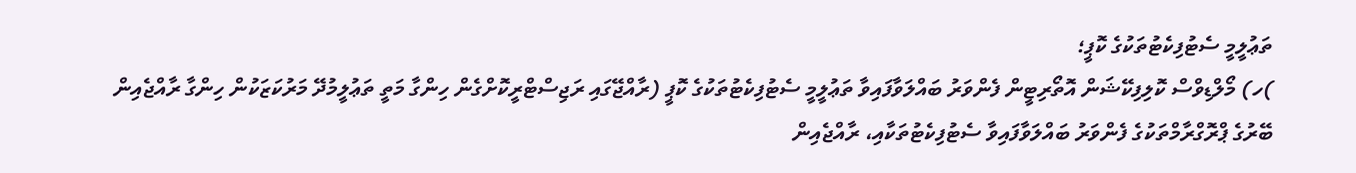ތަޢުލީމީ ސެޓުފިކެޓުތަކުގެ ކޮޕީ؛
)ހ) މޯލްޑިވްސް ކޮލިފިކޭޝަން އޮތޯރިޓީން ފެންވަރު ބައްލަވާފައިވާ ތަޢުލީމީ ސެޓުފިކެޓުތަކުގެ ކޮޕީ (ރާއްޖޭގައި ރަޖިސްޓްރީކޮށްގެން ހިންގާ މަތީ ތަޢުލީމުދޭ މަރުކަޒަކުން ހިންގާ ރާއްޖެއިން ބޭރުގެ ޕްރޮގްރާމްތަކުގެ ފެންވަރު ބައްލަވާފައިވާ ސެޓުފިކެޓުތަކާއި، ރާއްޖެއިން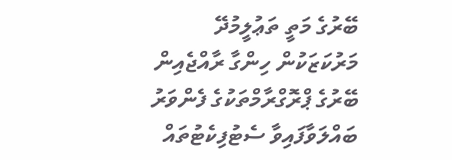ބޭރުގެ މަތީ ތަޢުލީމުދޭ މަރުކަޒަކުން ހިންގާ ރާއްޖެއިން ބޭރުގެ ޕްރޮގްރާމްތަކުގެ ފެންވަރު ބައްލަވާފައިވާ ސެޓުފިކެޓުތައް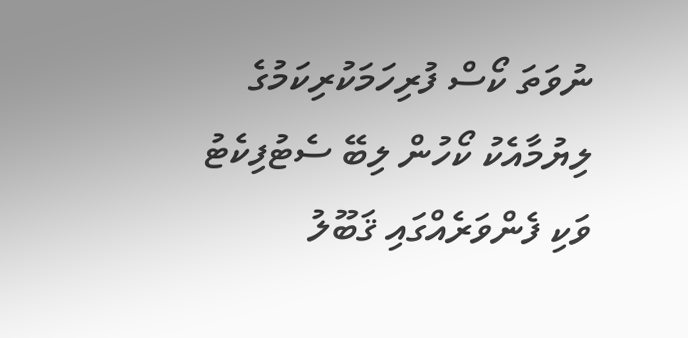ނުވަތަ ކޯސް ފުރިހަމަކުރިކަމުގެ ލިޔުމާއެކު ކޯހުން ލިބޭ ސެޓުފިކެޓު ވަކި ފެންވަރެއްގައި ޤަބޫލު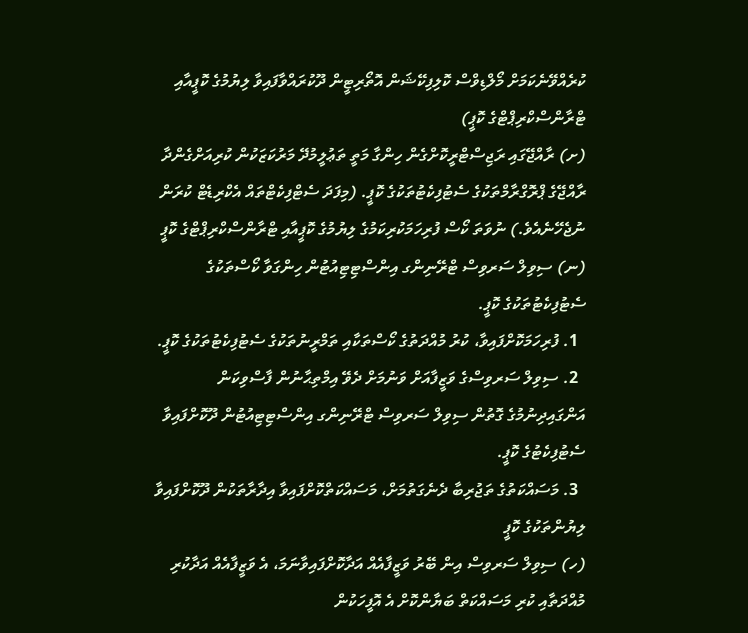ކުރެއްވޭނެކަމަށް މޯލްޑިވްސް ކޮލިފިކޭޝަން އޮތޯރިޓީން ދޫކުރައްވާފައިވާ ލިޔުމުގެ ކޮޕީއާއި ޓްރާންސްކްރިޕްޓްގެ ކޮޕީ)
(ށ) ރާއްޖޭގައި ރަޖިސްޓްރީކޮށްގެން ހިންގާ މަތީ ތަޢުލީމުދޭ މަރުކަޒަކުން ކުރިއަށްގެންދާ ރާއްޖޭގެ ޕްރޮގްރާމްތަކުގެ ސެޓުފިކެޓުތަކުގެ ކޮޕީ. (މިފަދަ ސެޓްފިކެޓްތައް އެކްރިޑެޓް ކުރަން ނުޖެހޭނެއެވެ.) ނުވަތަ ކޯސް ފުރިހަމަކުރިކަމުގެ ލިޔުމުގެ ކޮޕީއާއި ޓްރާންސްކްރިޕްޓްގެ ކޮޕީ
(ނ) ސިވިލް ސަރވިސް ޓްރޭނިންގ އިންސްޓިޓިއުޓުން ހިންގަވާ ކޯސްތަކުގެ ސެޓުފިކެޓުތަކުގެ ކޮޕީ.
  1. ފުރިހަމަކޮށްފައިވާ، ކުރު މުއްދަތުގެ ކޯސްތަކާއި ތަމްރީނުތަކުގެ ސެޓުފިކެޓުތަކުގެ ކޮޕީ.
  2. ސިވިލް ސަރވިސްގެ ވަޒީފާއަށް ވަނުމަށް ދެވޭ އިމްތިޙާނުން ފާސްވިކަން އަންގައިދިނުމުގެ ގޮތުން ސިވިލް ސަރވިސް ޓްރޭނިންގ އިންސްޓިޓިއުޓުން ދޫކޮށްފައިވާ ސެޓުފިކެޓުގެ ކޮޕީ.
  3. މަސައްކަތުގެ ތަޖުރިބާ ދެނެގަތުމަށް، މަސައްކަތްކޮށްފައިވާ އިދާރާތަކުން ދޫކޮށްފައިވާ ލިޔުންތަކުގެ ކޮޕީ
(ހ) ސިވިލް ސަރވިސް އިން ބޭރު ވަޒީފާއެއް އަދާކޮށްފައިވާނަމަ، އެ ވަޒީފާއެއް އަދާކުރި މުއްދަތާއި ކުރި މަސައްކަތް ބަޔާންކޮށް އެ އޮފީހަކުން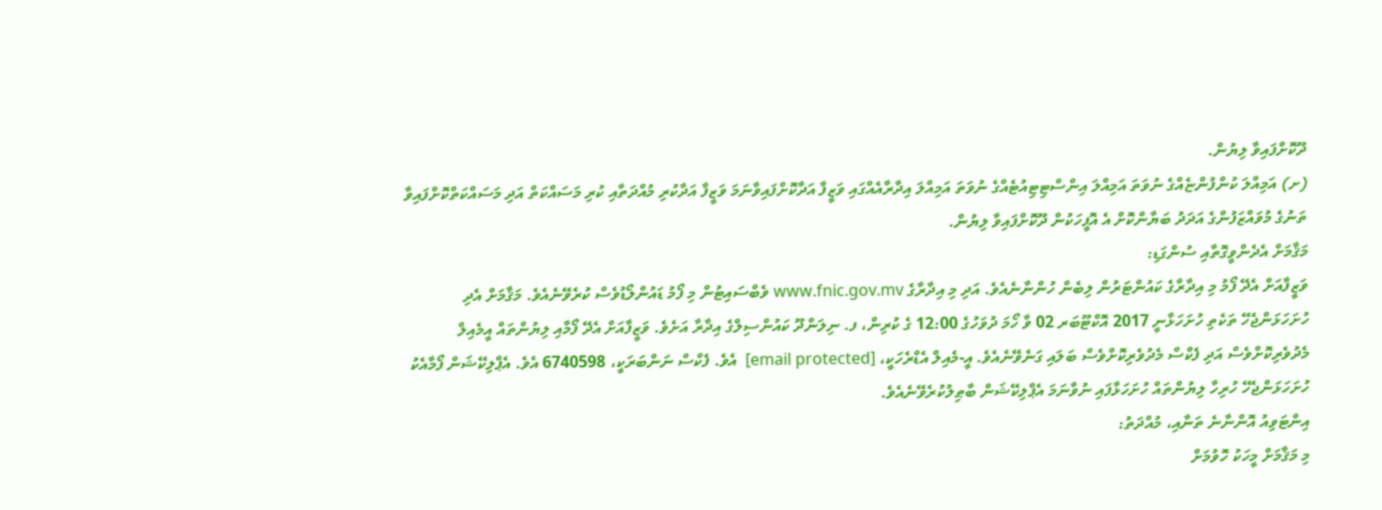ދޫކޮށްފައިވާ ލިޔުން.
(ށ) އަމިއްލަ ކުންފުންޏެއްގެ ނުވަތަ އަމިއްލަ އިންސްޓިޓިއުޓެއްގެ ނުވަތަ އަމިއްލަ އިދާރާއެއްގައި ވަޒީފާ އަދާކޮށްފައިވާނަމަ ވަޒީފާ އަދާކުރި މުއްދަތާއި ކުރި މަސައްކަތް އަދި މަސައްކަތްކޮށްފައިވާ ތަނުގެ މުވައްޒަފުންގެ އަދަދު ބަޔާންކޮށް އެ އޮފީހަކުން ދޫކޮށްފައިވާ ލިޔުން.
މަޤާމަށް އެދެންވީގޮތާއި ސުންގަޑި:
ވަޒީފާއަށް އެދޭ ފޯމު މި އިދާރާގެ ކައުންޓަރުން ލިބެން ހުންނާނެއެވެ. އަދި މި އިދާރާގެ www.fnic.gov.mv ވެބްސައިޓުން މި ފޯމު ޑައުންލޯޑުވެސް ކުރެވޭނެއެވެ. މަޤާމަށް އެދި ހުށަހަޅަންޖެހޭ ތަކެތި ހުށަހަޅާނީ 2017 އޮކްޓޫބަރ 02 ވާ ހޯމަ ދުވަހުގެ 12:00 ގެ ކުރިން، ފ. ނިލަންދޫ ކައުންސިލްގެ އިދާރާ އަށެވެ. ވަޒީފާއަށް އެދޭ ފޯމާއި ލިޔުންތައް އީމެއިލް މެދުވެރިކޮށްވެސް އަދި ފެކްސް މެދުވެރިކޮށްވެސް ބަލައި ގަނެވޭނެއެވެ. އީ-މެއިލް އެޑްރެހަކީ، [email protected]  އެވެ. ފެކްސް ނަންބަރަކީ، 6740598 އެވެ. އެޕްލިކޭޝަން ފޯމާއެކު ހުށަހަޅަންޖެހޭ ހުރިހާ ލިޔުންތައް ހުށަހަޅާފައި ނުވާނަމަ އެޕްލިކޭޝަން ބާޠިލުކުރެވޭނެއެވެ.
އިންޓަވިއު އޮންނާނެ ތަނާއި، މުއްދަތު:
މި މަޤާމަށް މީހަކު ހޮވުމަށް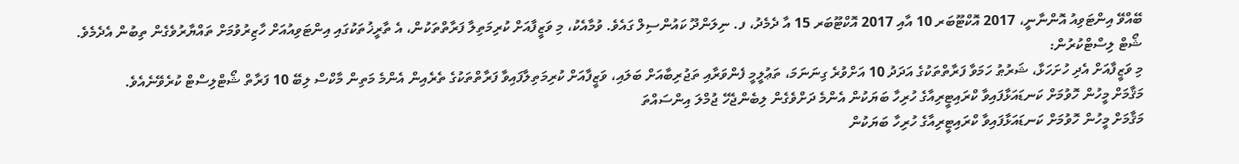ބޭއްވޭ އިންޓަވިއު އޮންނާނީ، 2017 އޮކްޓޫބަރ 10 އާއި 2017 އޮކްޓޫބަރ 15 އާ ދެމެދު، ފ. ނިލަންދޫ ކައުންސިލް ގައެވެ. ވުމާއެކު، މި ވަޒީފާއަށް ކުރިމަތިލާ ފަރާތްތަކުން، އެ ތާރީޚުތަކުގައި އިންޓަވިއުއަށް ހާޒިރުވުމަށް ތައްޔާރުވެގެން ތިބުން އެދެމެވެ.
ޝޯޓް ލިސްޓްކުރުން:
މި ވަޒީފާއަށް އެދި ހުށަހަޅާ، ޝަރުޠު ހަމަވާ ފަރާތްތަކުގެ އަދަދު 10 އަށްވުރެ ގިނަނަމަ، ތަޢުލީމީ ފެންވަރާއި ތަޖުރިބާއަށް ބަލައި، ވަޒީފާއަށް ކުރިމަތިލާފައިވާ ފަރާތްތަކުގެ ތެރެއިން އެންމެ މަތިން މާކްސް ލިބޭ 10 ފަރާތް ޝޯޓްލިސްޓް ކުރެވޭނެއެވެ.
މަޤާމަށް މީހުން ހޮވުމަށް ކަނޑައަޅާފައިވާ ކްރައިޓީރިއާގެ ހުރިހާ ބަޔަކުން އެންމެ ދަށްވެގެން ލިބެންޖެހޭ ޖުމްލަ އިންސައްތަ
މަޤާމަށް މީހުން ހޮވުމަށް ކަނޑައަޅާފައިވާ ކްރައިޓީރިއާގެ ހުރިހާ ބަޔަކުން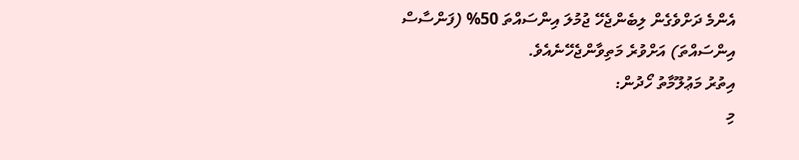އެންމެ ދަށްވެގެން ލިބެންޖެހޭ ޖުމުލަ އިންސައްތަ 50% (ފަންސާސް އިންސައްތަ) އަށްވުރެ މަތިވާންޖެހޭނެއެވެ.
އިތުރު މަޢުލޫމާތު ހޯދުން:
މި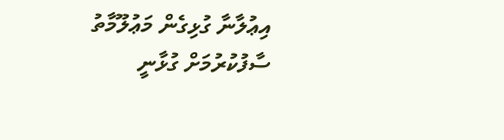އިޢުލާނާ ގުޅިގެން މަޢުލޫމާތު ސާފުކުރުމަށް ގުޅާނީ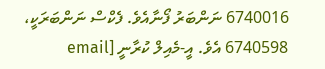6740016 ނަންބަރު ފޯނާއެވެ. ފެކްސް ނަންބަރަކީ، 6740598 އެވެ. އީ-މެއިލް ކުރާނީ [email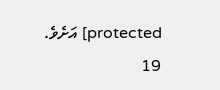protected] އަށެވެ.
19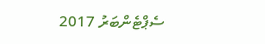ސެޕްޓެންބަރު 2017